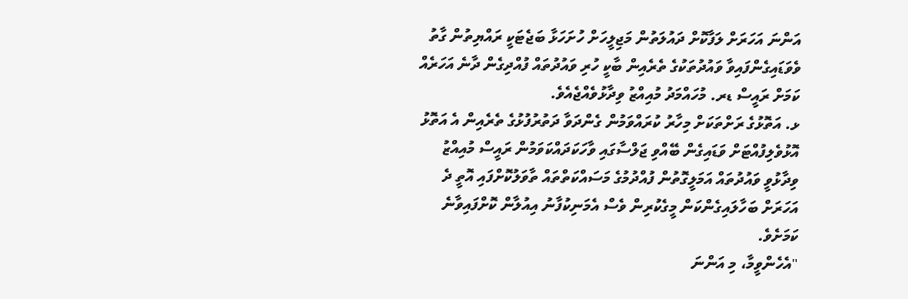އަންނަ އަހަރަށް ލަފާކޮށް ދައުލަތުން މަޖިލީހަށް ހުށަހަޅާ ބަޖެޓަކީ ރައްޔިތުން ގާތު ވެވަޑައިގެންފައިވާ ވައުދުތަކުގެ ތެރެއިން ބާކީ ހުރި ވައުދުތައް ފުއްދިގެން ދާނެ އަހަރެއް ކަމަށް ރައީސް ޑރ. މުހައްމަދު މުއިއްޒު ވިދާޅުވެއްޖެއެވެ.
ޅ. އަތޮޅުގެ ރަށްތަކަށް މިހާރު ކުރައްވަމުން ގެންދަވާ ދަތުރުފުޅުގެ ތެރެއިން އެ އަތޮޅު އޮޅުވެލިފުއްޓަށް ވަޑައިގެން ބޭއްވި ޖަލްސާގައި ވާހަކަދައްކަވަމުން ރައީސް މުއިއްޒު ވިދާޅުވީ ވައުދުތައް އަމަލީގޮތުން ފުއްދުމުގެ މަސައްކަތްތައް ތާވަލުކޮށްފައި އޮތީ ދެ އަހަރަށް ބަހާލައިގެންކަން މީގެކުރިން ވެސް އެމަނިކުފާނު އިއުލާން ކޮށްފައިވާނެ ކަމަށެވެ.
"އެހެންވީމާ، މި އަންނަ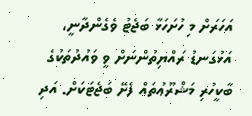އަހަރަށް މި ހުށަހަޅާ ބަޖެޓު ވެގެންދާނީ، އަޅުގަނޑު ރައްޔިތުންނަށް ވީ ވައުދުތަކުގެ ބާކީހުރި މަޝްރޫޢުތައް ފެށޭ ބަޖެޓަކަށް. އަދި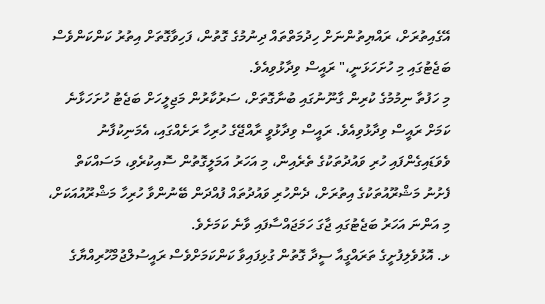އޭގެއިތުރަށް، ރައްޔިތުންނަށް ހިދުމަތްތައް ދިނުމުގެ ގޮތުން، ފަހިވާގޮތަށް އިތުރު ކަންކަންވެސް ބަޖެޓުގައި މި ހުށަހަޅަނީ،" ރައީސް ވިދާޅުވިއެވެ.
މި ހަފުތާ ނިމުމުގެ ކުރިން ގާނޫނުގައި ބުނާގޮތަށް، ސަރުކާރުން މަޖިލީހަށް ބަޖެޓު ހުށަހަޅާނެ ކަމަށް ރައީސް ވިދާޅުވިއެވެ. ރައީސް ވިދާޅުވީ ރާއްޖޭގެ ހުރިހާ ރަށެއްގައި، އެމަނިކުފާނު ވެވަޑައިގެންފައި ހުރި ވައުދުތަކުގެ ތެރެއިން، މި އަހަރު އަމަލީގޮތުން ސޮއިކުރެވި، މަސައްކަތް ފެށުނު މަޝްރޫއުތަކުގެ އިތުރަށް، ދެންހުރި ވައުދުތައް ފުއްދަން ބޭނުންވާ ހުރިހާ މަޝްރޫއުއަކަށް، މި އަންނަ އަހަރު ބަޖެޓުގައި ޖާގަ ހަމަޖައްސާފައި ވާނެ ކަމަށެވެ.
ޅ. އޮޅުވެލިފުށީގެ ތަރައްގީއާ ސީދާ ގޮތުން ގުޅިފައިވާ ކަންކަމަށްވެސް ރައީސުލްޖުމްހޫރިއްޔާގެ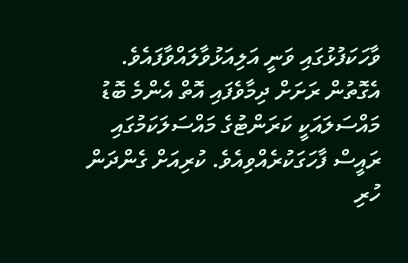ވާހަކަފުޅުގައި ވަނީ އަލިއަޅުވާލައްވާފައެވެ.
އެގޮތުން ރަށަށް ދިމާވެފައި އޮތް އެންމެ ބޮޑު މައްސަލައަކީ ކަރަންޓުގެ މައްސަލަކަމުގައި ރައީސް ފާހަގަކުރެއްވިއެވެ. ކުރިއަށް ގެންދަން ހުރި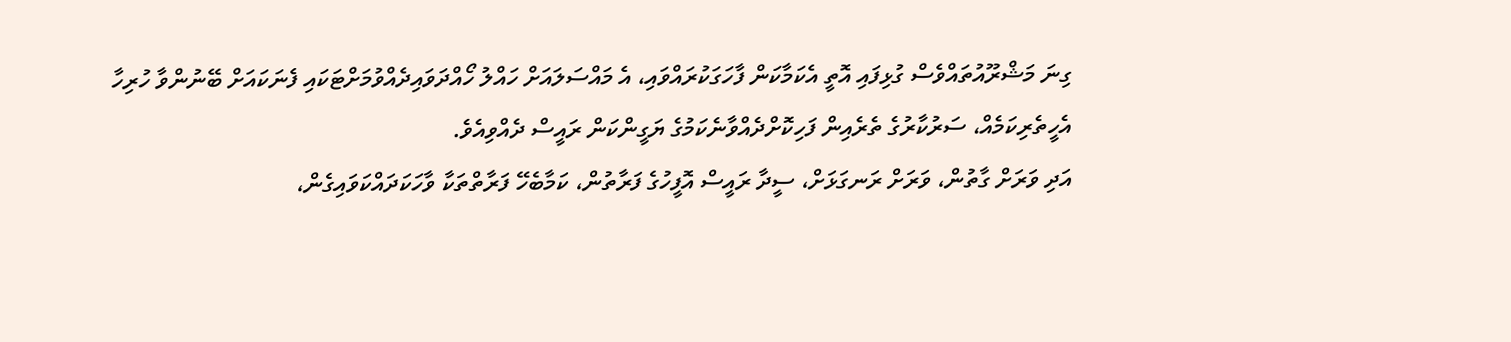ގިނަ މަޝްރޫއުތައްވެސް ގުޅިފައި އޮތީ އެކަމާކަން ފާހަގަކުރައްވައި، އެ މައްސަލައަށް ހައްލު ހޯއްދަވައިދެއްވުމަށްޓަކައި ފެނަކައަށް ބޭނުންވާ ހުރިހާ އެހީތެރިކަމެއް، ސަރުކާރުގެ ތެރެއިން ފަހިކޮށްދެއްވާނެކަމުގެ ޔަގީންކަން ރައީސް ދެއްވިއެވެ.
އަދި ވަރަށް ގާތުން، ވަރަށް ރަނގަޅަށް، ސީދާ ރައީސް އޮފީހުގެ ފަރާތުން، ކަމާބެހޭ ފަރާތްތަކާ ވާހަކަދައްކަވައިގެން،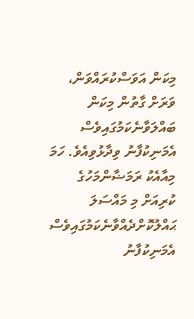މިކަން އަވަސްކުރައްވަން، ވަރަށް ގާތުން މިކަން ބައްލަވާނެކަމުގައިވެސް އެމަނިކުފާނު ވިދާޅުވިއެވެ. ހަމަ މިއާއެކު ރަމަޟާންމަހުގެ ކުރިއަށް މި މައްސަލަ ޙައްލުކޮށްދެއްވާނެކަމުގައިވެސް އެމަނިކުފާނު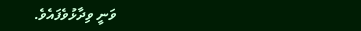ވަނީ ވިދާޅުވެފައެވެ.